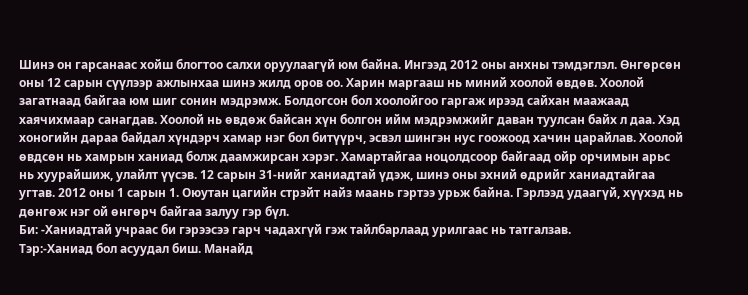Шинэ он гарсанаас хойш блогтоо салхи оруулаагүй юм байна. Ингээд 2012 оны анхны тэмдэглэл. Өнгөрсөн оны 12 сарын сүүлээр ажлынхаа шинэ жилд оров оо. Харин маргааш нь миний хоолой өвдөв. Хоолой загатнаад байгаа юм шиг сонин мэдрэмж. Болдогсон бол хоолойгоо гаргаж ирээд сайхан маажаад хаячихмаар санагдав. Хоолой нь өвдөж байсан хүн болгон ийм мэдрэмжийг даван туулсан байх л даа. Хэд хоногийн дараа байдал хүндэрч хамар нэг бол битүүрч, эсвэл шингэн нус гоожоод хачин царайлав. Хоолой өвдсөн нь хамрын ханиад болж даамжирсан хэрэг. Хамартайгаа ноцолдсоор байгаад ойр орчимын арьс нь хуурайшиж, улайлт үүсэв. 12 сарын 31-нийг ханиадтай үдэж, шинэ оны эхний өдрийг ханиадтайгаа угтав. 2012 оны 1 сарын 1. Оюутан цагийн стрэйт найз маань гэртээ урьж байна. Гэрлээд удаагүй, хүүхэд нь дөнгөж нэг ой өнгөрч байгаа залуу гэр бүл.
Би: -Ханиадтай учраас би гэрээсээ гарч чадахгүй гэж тайлбарлаад урилгаас нь татгалзав.
Тэр:-Ханиад бол асуудал биш. Манайд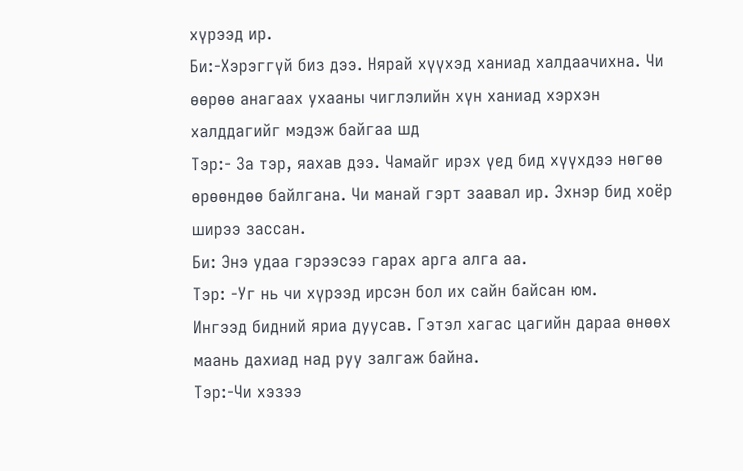хүрээд ир.
Би:-Хэрэггүй биз дээ. Нярай хүүхэд ханиад халдаачихна. Чи өөрөө анагаах ухааны чиглэлийн хүн ханиад хэрхэн халддагийг мэдэж байгаа шд
Тэр:- За тэр, яахав дээ. Чамайг ирэх үед бид хүүхдээ нөгөө өрөөндөө байлгана. Чи манай гэрт заавал ир. Эхнэр бид хоёр ширээ зассан.
Би: Энэ удаа гэрээсээ гарах арга алга аа.
Тэр: -Уг нь чи хүрээд ирсэн бол их сайн байсан юм.
Ингээд бидний яриа дуусав. Гэтэл хагас цагийн дараа өнөөх маань дахиад над руу залгаж байна.
Тэр:-Чи хэзээ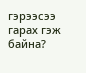гэрээсээ гарах гэж байна?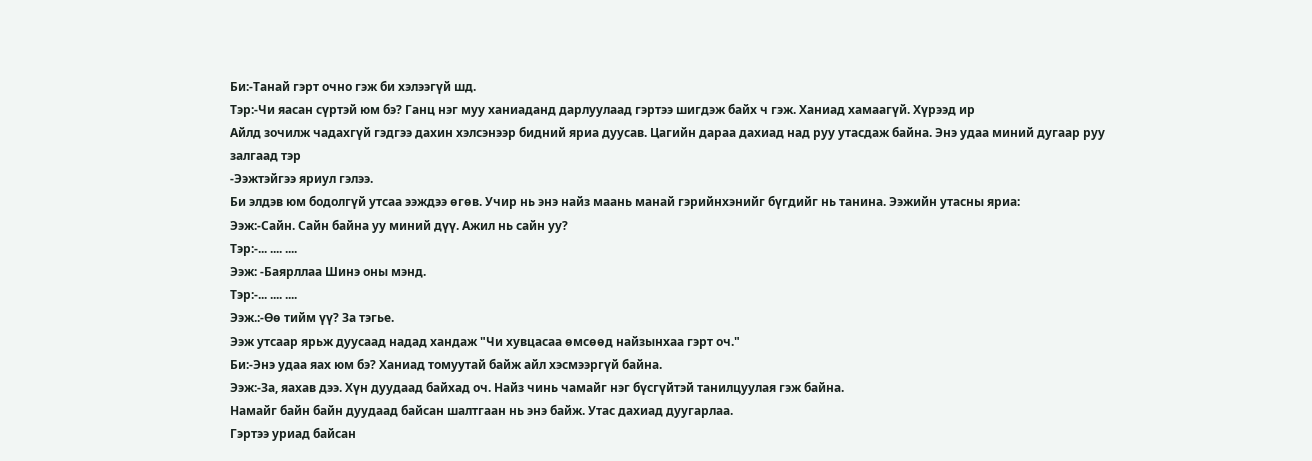Би:-Танай гэрт очно гэж би хэлээгүй шд.
Тэр:-Чи яасан сүртэй юм бэ? Ганц нэг муу ханиаданд дарлуулаад гэртээ шигдэж байх ч гэж. Ханиад хамаагүй. Хүрээд ир
Айлд зочилж чадахгүй гэдгээ дахин хэлсэнээр бидний яриа дуусав. Цагийн дараа дахиад над руу утасдаж байна. Энэ удаа миний дугаар руу залгаад тэр
-Ээжтэйгээ яриул гэлээ.
Би элдэв юм бодолгүй утсаа ээждээ өгөв. Учир нь энэ найз маань манай гэрийнхэнийг бүгдийг нь танина. Ээжийн утасны яриа:
Ээж:-Сайн. Сайн байна уу миний дүү. Ажил нь сайн уу?
Тэр:-... .... ....
Ээж: -Баярллаа Шинэ оны мэнд.
Тэр:-... .... ....
Ээж.:-Өө тийм үү? За тэгье.
Ээж утсаар ярьж дуусаад надад хандаж "Чи хувцасаа өмсөөд найзынхаа гэрт оч."
Би:-Энэ удаа яах юм бэ? Ханиад томуутай байж айл хэсмээргүй байна.
Ээж:-За, яахав дээ. Хүн дуудаад байхад оч. Найз чинь чамайг нэг бүсгүйтэй танилцуулая гэж байна.
Намайг байн байн дуудаад байсан шалтгаан нь энэ байж. Утас дахиад дуугарлаа.
Гэртээ уриад байсан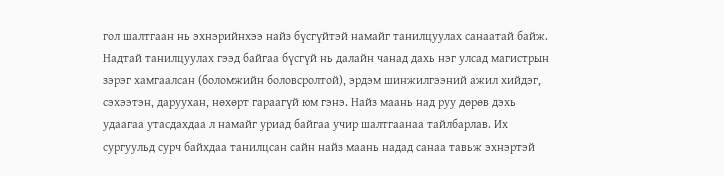гол шалтгаан нь эхнэрийнхээ найз бүсгүйтэй намайг танилцуулах санаатай байж. Надтай танилцуулах гээд байгаа бүсгүй нь далайн чанад дахь нэг улсад магистрын зэрэг хамгаалсан (боломжийн боловсролтой), эрдэм шинжилгээний ажил хийдэг, сэхээтэн, даруухан, нөхөрт гараагүй юм гэнэ. Найз маань над руу дөрөв дэхь удаагаа утасдахдаа л намайг уриад байгаа учир шалтгаанаа тайлбарлав. Их сургуульд сурч байхдаа танилцсан сайн найз маань надад санаа тавьж эхнэртэй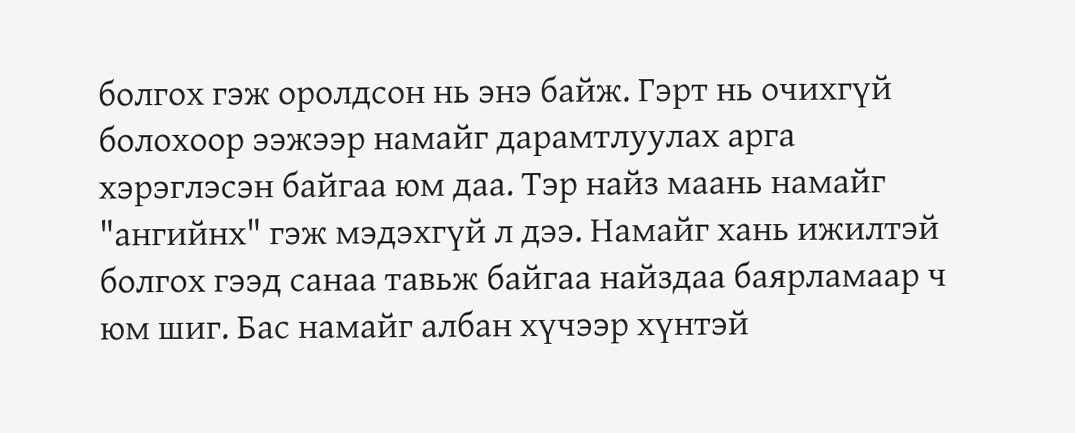болгох гэж оролдсон нь энэ байж. Гэрт нь очихгүй болохоор ээжээр намайг дарамтлуулах арга хэрэглэсэн байгаа юм даа. Тэр найз маань намайг "ангийнх" гэж мэдэхгүй л дээ. Намайг хань ижилтэй болгох гээд санаа тавьж байгаа найздаа баярламаар ч юм шиг. Бас намайг албан хүчээр хүнтэй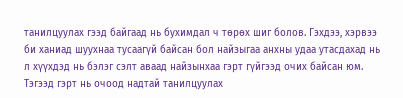танилцуулах гээд байгаад нь бухимдал ч төрөх шиг болов. Гэхдээ, хэрвээ би ханиад шуухнаа тусаагүй байсан бол найзыгаа анхны удаа утасдахад нь л хүүхдэд нь бэлэг сэлт аваад найзынхаа гэрт гүйгээд очих байсан юм. Тэгээд гэрт нь очоод надтай танилцуулах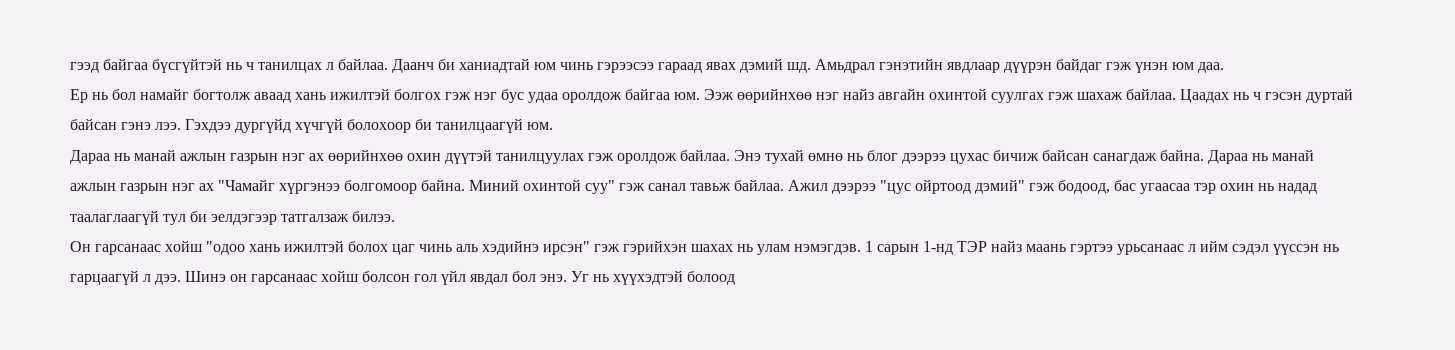гээд байгаа бүсгүйтэй нь ч танилцах л байлаа. Даанч би ханиадтай юм чинь гэрээсээ гараад явах дэмий шд. Амьдрал гэнэтийн явдлаар дүүрэн байдаг гэж үнэн юм даа.
Ер нь бол намайг богтолж аваад хань ижилтэй болгох гэж нэг бус удаа оролдож байгаа юм. Ээж өөрийнхөө нэг найз авгайн охинтой суулгах гэж шахаж байлаа. Цаадах нь ч гэсэн дуртай байсан гэнэ лээ. Гэхдээ дургүйд хүчгүй болохоор би танилцаагүй юм.
Дараа нь манай ажлын газрын нэг ах өөрийнхөө охин дүүтэй танилцуулах гэж оролдож байлаа. Энэ тухай өмнө нь блог дээрээ цухас бичиж байсан санагдаж байна. Дараа нь манай ажлын газрын нэг ах "Чамайг хүргэнээ болгомоор байна. Миний охинтой суу" гэж санал тавьж байлаа. Ажил дээрээ "цус ойртоод дэмий" гэж бодоод, бас угаасаа тэр охин нь надад таалаглаагүй тул би эелдэгээр татгалзаж билээ.
Он гарсанаас хойш "одоо хань ижилтэй болох цаг чинь аль хэдийнэ ирсэн" гэж гэрийхэн шахах нь улам нэмэгдэв. 1 сарын 1-нд ТЭР найз маань гэртээ урьсанаас л ийм сэдэл үүссэн нь гарцаагүй л дээ. Шинэ он гарсанаас хойш болсон гол үйл явдал бол энэ. Уг нь хүүхэдтэй болоод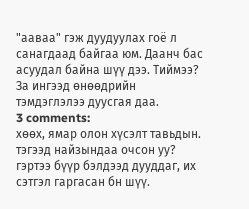"ааваа" гэж дуудуулах гоё л санагдаад байгаа юм. Даанч бас асуудал байна шүү дээ. Тиймээ?
За ингээд өнөөдрийн тэмдэглэлээ дуусгая даа.
3 comments:
хөөх, ямар олон хүсэлт тавьдын. тэгээд найзындаа очсон уу? гэртээ бүүр бэлдээд дууддаг, их сэтгэл гаргасан бн шүү.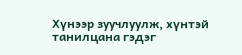Хүнээр зуучлуулж, хүнтэй танилцана гэдэг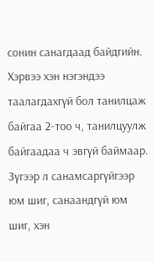сонин санагдаад байдгийн. Хэрвээ хэн нэгэндээ таалагдахгүй бол танилцаж байгаа 2-тоо ч, танилцуулж байгаадаа ч эвгүй баймаар. Зүгээр л санамсаргүйгээр юм шиг, санаандгүй юм шиг, хэн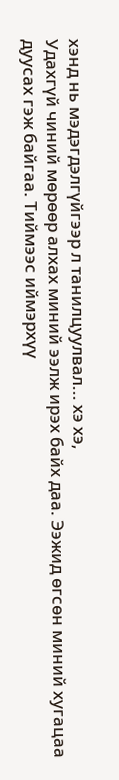хэнд нь мэдэгдэлгүйгээр л танилцуулвал... хэ хэ,
Удахгүй чиний мөрөөр алхах миний ээлж ирэх байх даа. Ээжид өгсөн миний хугацаа дуусах гэж байгаа. Тиймээс иймэрхүү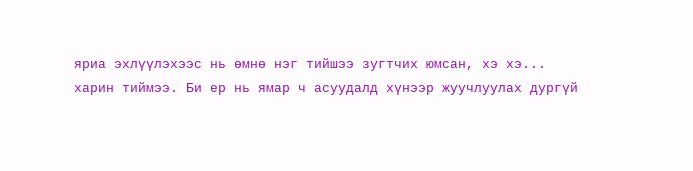яриа эхлүүлэхээс нь өмнө нэг тийшээ зугтчих юмсан, хэ хэ...
харин тиймээ. Би ер нь ямар ч асуудалд хүнээр жуучлуулах дургүй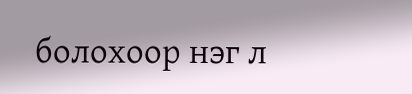болохоор нэг л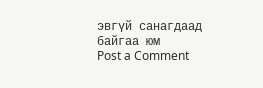эвгүй санагдаад байгаа юм
Post a Comment